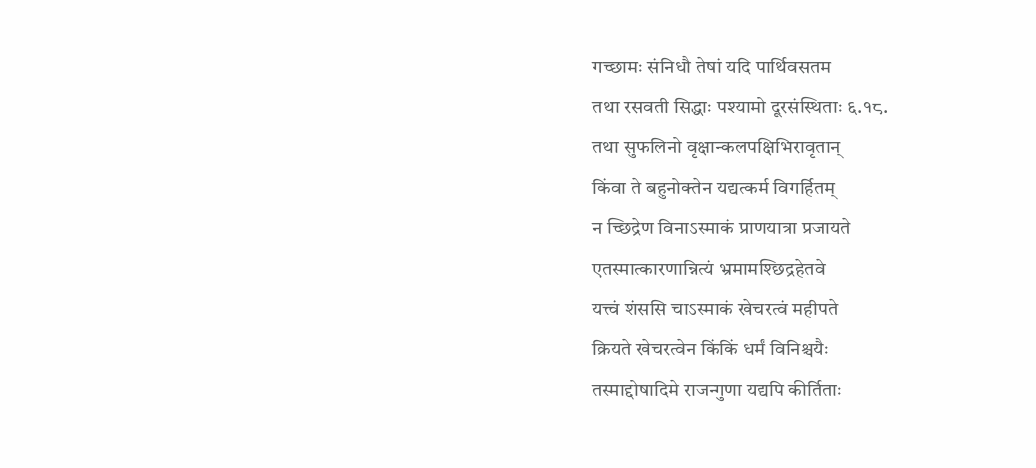गच्छामः संनिधौ तेषां यदि पार्थिवसतम
तथा रसवती सिद्धाः पश्यामो दूरसंस्थिताः ६.१८.
तथा सुफलिनो वृक्षान्कलपक्षिभिरावृतान्
किंवा ते बहुनोक्तेन यद्यत्कर्म विगर्हितम्
न च्छिद्रेण विनाऽस्माकं प्राणयात्रा प्रजायते
एतस्मात्कारणान्नित्यं भ्रमामश्छिद्रहेतवे
यत्त्वं शंससि चाऽस्माकं खेचरत्वं महीपते
क्रियते खेचरत्वेन किंकिं धर्मं विनिश्चयैः
तस्माद्दोषादिमे राजन्गुणा यद्यपि कीर्तिताः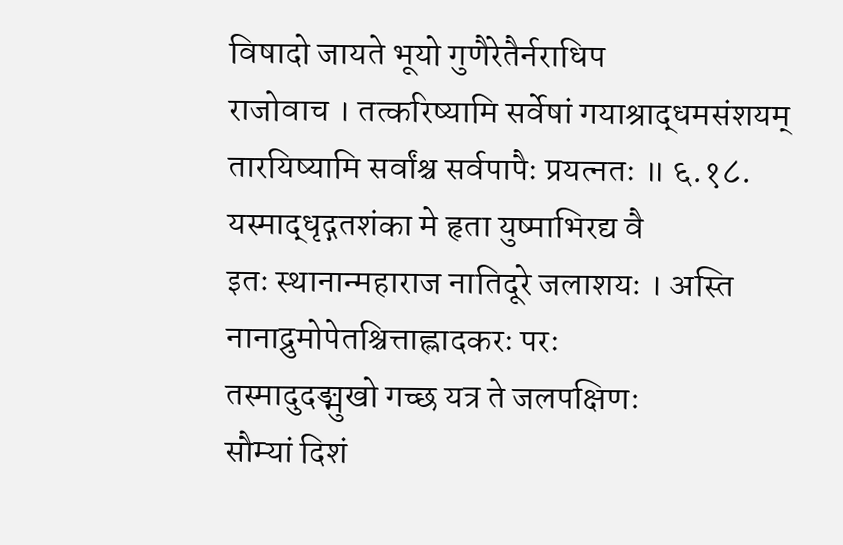विषादो जायते भूयो गुणैरेतैर्नराधिप
राजोवाच । तत्करिष्यामि सर्वेषां गयाश्राद्धमसंशयम्
तारयिष्यामि सर्वांश्च सर्वपापैः प्रयत्नतः ॥ ६.१८.
यस्माद्धृद्गतशंका मे हृता युष्माभिरद्य वै
इतः स्थानान्महाराज नातिदूरे जलाशयः । अस्ति नानाद्रुमोपेतश्चित्ताह्लादकरः परः
तस्मादुदङ्मुखो गच्छ यत्र ते जलपक्षिणः
सौम्यां दिशं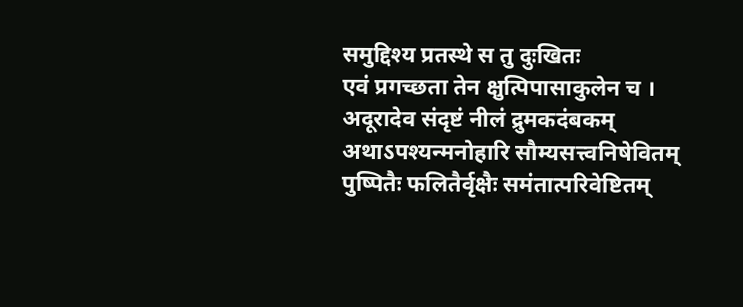समुद्दिश्य प्रतस्थे स तु दुःखितः
एवं प्रगच्छता तेन क्षुत्पिपासाकुलेन च । अदूरादेव संदृष्टं नीलं द्रुमकदंबकम्
अथाऽपश्यन्मनोहारि सौम्यसत्त्वनिषेवितम्
पुष्पितैः फलितैर्वृक्षैः समंतात्परिवेष्टितम्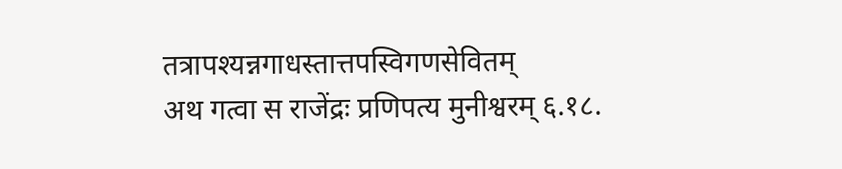तत्रापश्यन्नगाधस्तात्तपस्विगणसेवितम्
अथ गत्वा स राजेंद्रः प्रणिपत्य मुनीश्वरम् ६.१८.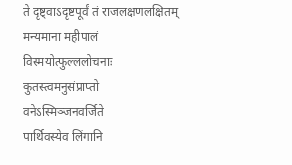ते दृष्ट्वाऽदृष्टपूर्वं तं राजलक्षणलक्षितम्
मन्यमाना महीपालं विस्मयोत्फुल्ललोचनाः
कुतस्त्वमनुसंप्राप्तो वनेऽस्मिञ्जनवर्जिते
पार्थिवस्येव लिंगानि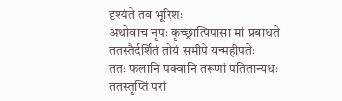दृश्यंते तव भूरिशः
अथोवाच नृपः कृच्छ्रात्पिपासा मां प्रबाधते
ततस्तैर्दर्शितं तोयं समीपे यन्महीपतेः
ततः फलानि पक्वानि तरूणां पतितान्यधः
ततस्तृप्तिं परां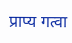प्राप्य गत्वा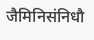जैमिनिसंनिधौ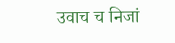उवाच च निजां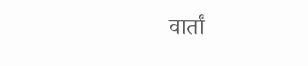वार्तां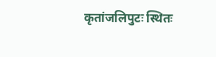कृतांजलिपुटः स्थितः